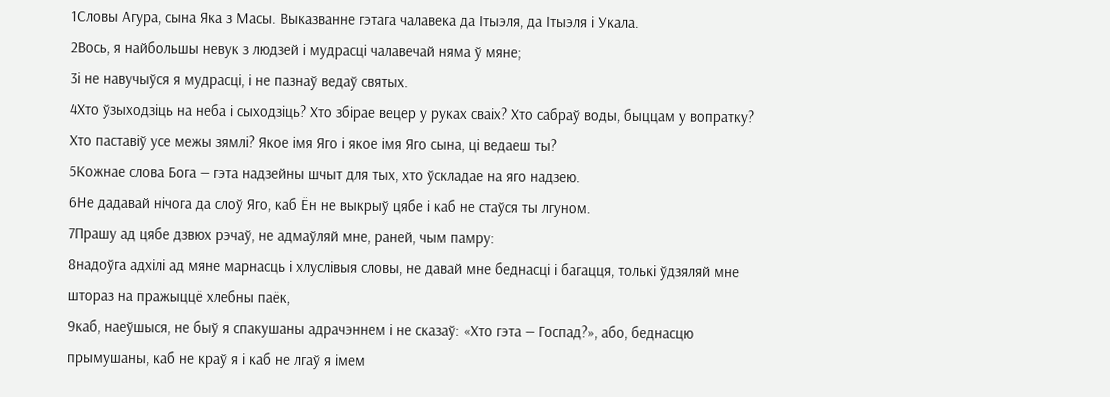1Словы Агура, сына Яка з Масы. Выказванне гэтага чалавека да Ітыэля, да Ітыэля і Укала.
2Вось, я найбольшы невук з людзей і мудрасці чалавечай няма ў мяне;
3і не навучыўся я мудрасці, і не пазнаў ведаў святых.
4Хто ўзыходзіць на неба і сыходзіць? Хто збірае вецер у руках сваіх? Хто сабраў воды, быццам у вопратку? Хто паставіў усе межы зямлі? Якое імя Яго і якое імя Яго сына, ці ведаеш ты?
5Кожнае слова Бога — гэта надзейны шчыт для тых, хто ўскладае на яго надзею.
6Не дадавай нічога да слоў Яго, каб Ён не выкрыў цябе і каб не стаўся ты лгуном.
7Прашу ад цябе дзвюх рэчаў, не адмаўляй мне, раней, чым памру:
8надоўга адхілі ад мяне марнасць і хлуслівыя словы, не давай мне беднасці і багацця, толькі ўдзяляй мне штораз на пражыццё хлебны паёк,
9каб, наеўшыся, не быў я спакушаны адрачэннем і не сказаў: «Хто гэта — Госпад?», або, беднасцю прымушаны, каб не краў я і каб не лгаў я імем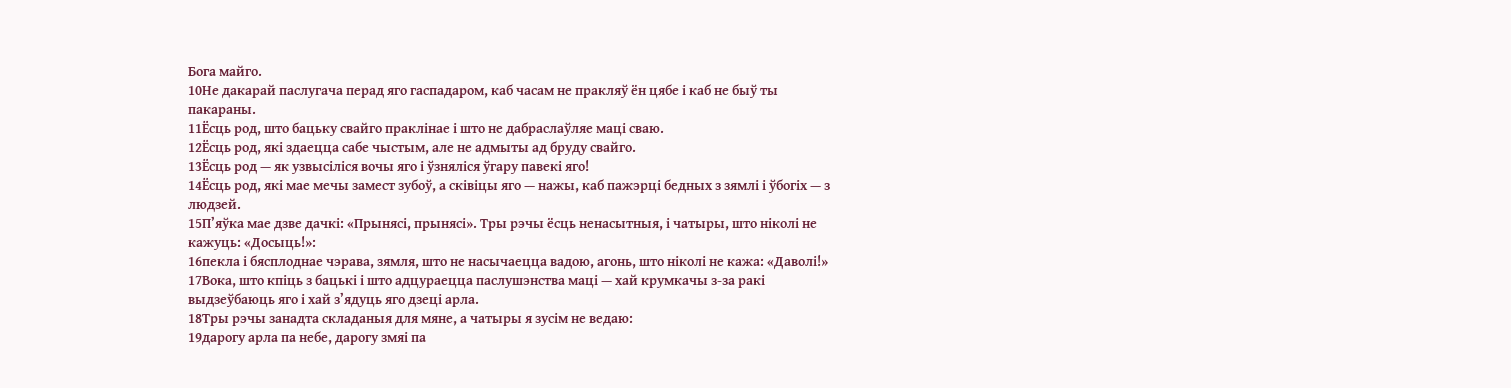Бога майго.
10Не дакарай паслугача перад яго гаспадаром, каб часам не пракляў ён цябе і каб не быў ты пакараны.
11Ёсць род, што бацьку свайго праклінае і што не дабраслаўляе маці сваю.
12Ёсць род, які здаецца сабе чыстым, але не адмыты ад бруду свайго.
13Ёсць род — як узвысіліся вочы яго і ўзняліся ўгару павекі яго!
14Ёсць род, які мае мечы замест зубоў, а сківіцы яго — нажы, каб пажэрці бедных з зямлі і ўбогіх — з людзей.
15П’яўка мае дзве дачкі: «Прынясі, прынясі». Тры рэчы ёсць ненасытныя, і чатыры, што ніколі не кажуць: «Досыць!»:
16пекла і бясплоднае чэрава, зямля, што не насычаецца вадою, агонь, што ніколі не кажа: «Даволі!»
17Вока, што кпіць з бацькі і што адцураецца паслушэнства маці — хай крумкачы з-за ракі выдзеўбаюць яго і хай з’ядуць яго дзеці арла.
18Тры рэчы занадта складаныя для мяне, а чатыры я зусім не ведаю:
19дарогу арла па небе, дарогу змяі па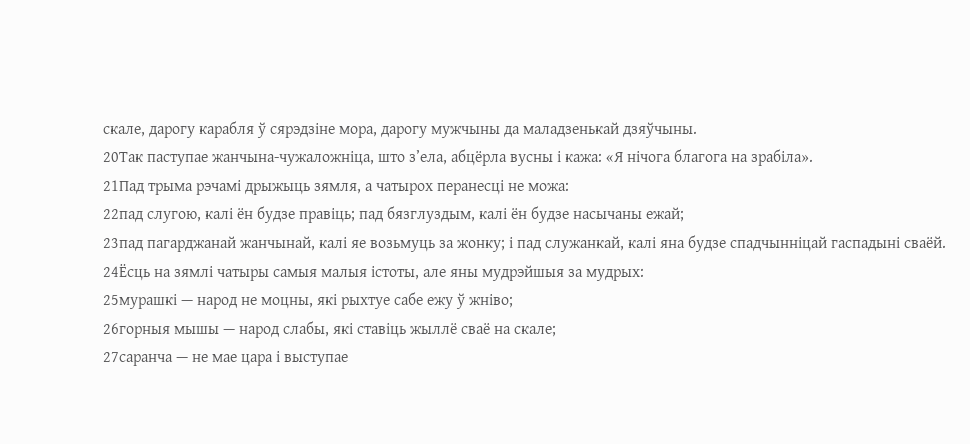скале, дарогу карабля ў сярэдзіне мора, дарогу мужчыны да маладзенькай дзяўчыны.
20Так паступае жанчына-чужаложніца, што з’ела, абцёрла вусны і кажа: «Я нічога благога на зрабіла».
21Пад трыма рэчамі дрыжыць зямля, а чатырох перанесці не можа:
22пад слугою, калі ён будзе правіць; пад бязглуздым, калі ён будзе насычаны ежай;
23пад пагарджанай жанчынай, калі яе возьмуць за жонку; і пад служанкай, калі яна будзе спадчынніцай гаспадыні сваёй.
24Ёсць на зямлі чатыры самыя малыя істоты, але яны мудрэйшыя за мудрых:
25мурашкі — народ не моцны, які рыхтуе сабе ежу ў жніво;
26горныя мышы — народ слабы, які ставіць жыллё сваё на скале;
27саранча — не мае цара і выступае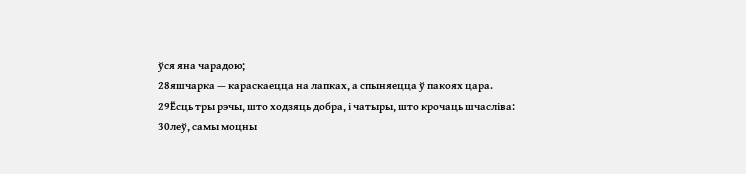ўся яна чарадою;
28яшчарка — караскаецца на лапках, а спыняецца ў пакоях цара.
29Ёсць тры рэчы, што ходзяць добра, і чатыры, што крочаць шчасліва:
30леў, самы моцны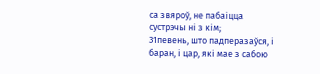са звяроў, не пабаіцца сустрэчы ні з кім;
31певень, што падперазаўся, і баран, і цар, які мае з сабою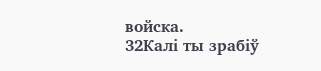войска.
32Калі ты зрабіў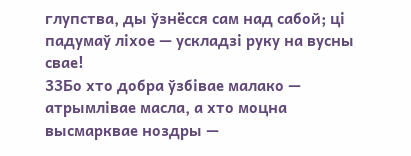глупства, ды ўзнёсся сам над сабой; ці падумаў ліхое — ускладзі руку на вусны свае!
33Бо хто добра ўзбівае малако — атрымлівае масла, а хто моцна высмарквае ноздры —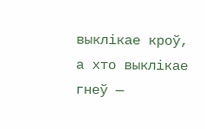выклікае кроў, а хто выклікае гнеў —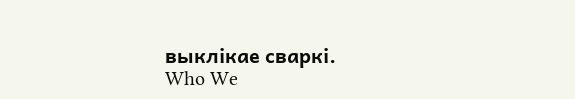выклікае сваркі.
Who We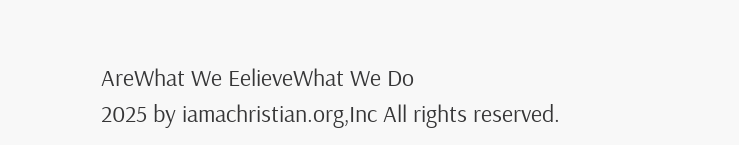AreWhat We EelieveWhat We Do
2025 by iamachristian.org,Inc All rights reserved.